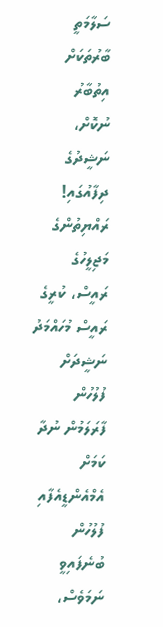ސަލާމަތީ ބާރުތަކަށް އިތުބާރު ނުކޮށް، ނަޝީދުގެ ދިފާއުގައި!
ރައްޔިތުންގެ މަޖިލީހުގެ ރައީސް، ކުރީގެ ރައީސް މުހައްމަދު ނަޝީދަށް ފުލުހުން ފާރަލަމުން ނުދާ ކަމަށް އެމްއެންޑީއެފާއި ފުލުހުން ބުނެފައިވީ ނަމަވެސް،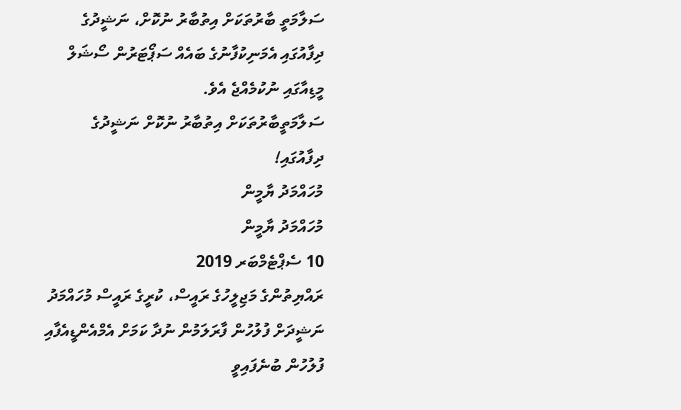ސަލާމަތީ ބާރުތަކަށް އިތުބާރު ނުކޮށް، ނަޝީދުގެ ދިފާއުގައި އެމަނިކުފާނުގެ ބައެއް ސަޕޯޓަރުން ސޯޝަލް މީޑިއާގައި ނުކުމެއްޖެ އެވެ.
ސަލާމަތީބާރުތަކަށް އިތުބާރު ނުކޮށް ނަޝީދުގެ ދިފާއުގައި!
މުހައްމަދު ޔާމީން
މުހައްމަދު ޔާމީން
10 ސެޕްޓެމްބަރ 2019
ރައްޔިތުންގެ މަޖިލީހުގެ ރައީސް، ކުރީގެ ރައީސް މުހައްމަދު ނަޝީދަށް ފުލުހުން ފާރަލަމުން ނުދާ ކަމަށް އެމްއެންޑީއެފާއި ފުލުހުން ބުނެފައިވީ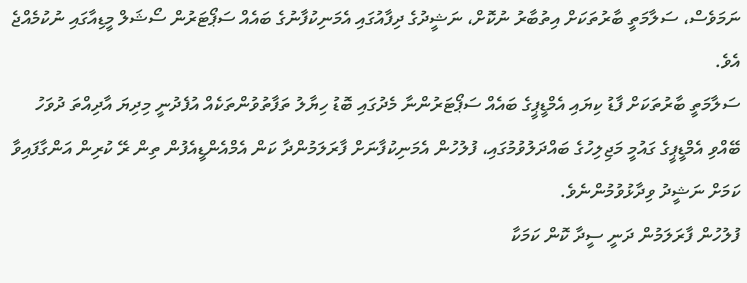ނަމަވެސް، ސަލާމަތީ ބާރުތަކަށް އިތުބާރު ނުކޮށް، ނަޝީދުގެ ދިފާއުގައި އެމަނިކުފާނުގެ ބައެއް ސަޕޯޓަރުން ސޯޝަލް މީޑިއާގައި ނުކުމެއްޖެ އެވެ.
ސަލާމަތީ ބާރުތަކަށް ފާޑު ކިޔައި އެމްޑީޕީގެ ބައެއް ސަޕޯޓަރުންނާ މެދުގައި ބޮޑު ހިޔާލު ތަފާތުވުންތަކެއް އުފެދުނީ މިދިޔަ އާދިއްތަ ދުވަހު ބޭއްވި އެމްޑީޕީގެ ގައުމީ މަޖިލިހުގެ ބައްދަލުވުމުގައި، ފުލުހުން އެމަނިކުފާނަށް ފާރަލަމުންދާ ކަން އެމްއެންޑީއެފުން ތިން ރޭ ކުރިން އަންގާފައިވާ ކަމަށް ނަޝީދު ވިދާޅުވުމުންނެވެ.
ފުލުހުން ފާރަލަމުން ދަނީ ސީދާ ކޮން ކަމަކާ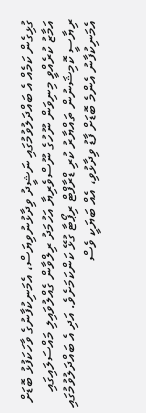ގުޅިގެން ކަމެއް އެ ބައްދަލުވުމުގައި ނަޝީދު ވިދާޅުނުވިޔަސް، އެމަނިކުފާނުގެ ވާހަކަފުޅު ބޮޑަށް އަމާޒު ކުރެއްވީ މިނިވަން ނޫހުގެ ނޫސްވެރިޔާ އަހުމަދު ރިލްވާން ގެއްލުވައިލި މައްސަލައިގައި ރިޔާސީ ކޮމިޝަނުން ތައްޔާރު ކުރި ޑްރާފްޓް ރިޕޯޓާ ގުޅޭ ކަންކަމަށެވެ. އަދި އެ ބައްދަލުވުމުގައި އެމަނިކުފާނު އެންމެ ބޮޑަށް ފާޑު ވިދާޅުވި، އެއް ބަޔަކީ ވެސް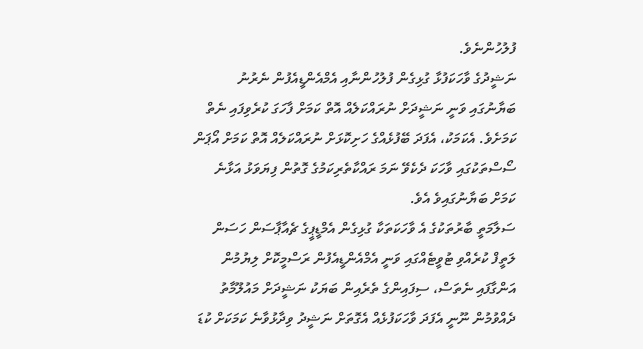ފުލުހުންނެވެ.
ނަޝީދުގެ ވާހަކަފުޅާ ގުޅިގެން ފުލުހުންނާއި އެމްއެންޑީއެފުން ނެރުނު ބަޔާނުގައި ވަނީ ނަޝީދަށް ނުރައްކަލެއް އޮތް ކަމަށް ފާހަގަ ކުރެވިފައި ނެތް ކަމަށެވެ. އެކަމަކު، އެފަދަ ބޭފުޅެއްގެ ހަށިކޮޅަށް ނުރައްކަލެއް އޮތް ކަމަށް އޯޕަން ސޯސްތަކުގައި ވާހަކަ ދެކެވޭ ނަމަ ރައްކާތެރިކަމުގެ ގޮތުން ފިޔަވަޅު އަޅާނެ ކަމަށް ބަޔާނުގައިވެ އެވެ.
ސަލާމަތީ ބާރުތަކުގެ އެ ވާހަކަތަކާ ގުޅިގެން އެމްޑީޕީގެ ޗެއާޕާސަން ހަސަން ލަތީފް ކުރެއްވި ޓުވީޓެއްގައި ވަނީ އެމްއެންޑީއެފުން ރަސްމީކޮށް ލިޔުމުން އަންގާފައި ނެތަސް، ސިފައިންގެ ތެރެއިން ބަޔަކު ނަޝީދަށް މައުލޫމާތު ދެއްވުމުން ނޫނީ އެފަދަ ވާހަކަފުޅެއް އެގޮތަށް ނަޝީދު ވިދާޅުވާނެ ކަމަކަށް ކުޑަ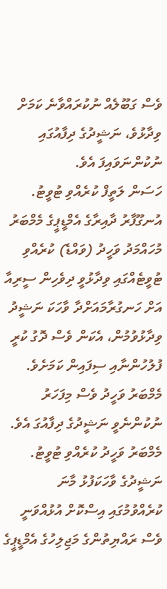ވެސް ގަބޫލެއް ނުކުރައްވާނެ ކަމަށް ވިދާޅުވެ، ނަޝީދުގެ ދިފާއުގައި ނުކުންނަވައިފަ އެވެ.
ހަސަން ލަތީފް ކުރެއްވި ޓުވީޓު.
އުނގޫފާރު ދާއިރާގެ އެމްޑީޕީގެ މެމްބަރު މުހައްމަދު ވަހީދު (ވައްޑެ) ކުރެއްވި ޓުވީޓެއްގައި ވިދާޅުވީ ދިވެހިން ސީރިއާ އަށް ހަނގުރާމައަށްދާ ވާހަކަ ނަޝީދު ވިދާޅުވުމުން، އެކަން ވެސް ދޮގު ކުރީ ފުލުހުންނާއި ސިފައިން ކަމަށެވެ. މެމްބަރު ވަހީދު ވެސް މިފަހަރު ނުކުންނެވީ ނަޝީދުގެ ދިފާއުގަ އެވެ.
މެމްބަރު ވަހީދު ކުރެއްވި ޓުވީޓު.
ނަޝީދުގެ ވާހަކަފުޅު މާނަ ކުރެއްވުމުގައި އިސްކޮށް އުޅުއްވަނީ ވެސް ރައްޔިތުންގެ މަޖިލިހުގެ އެމްޑީޕީގެ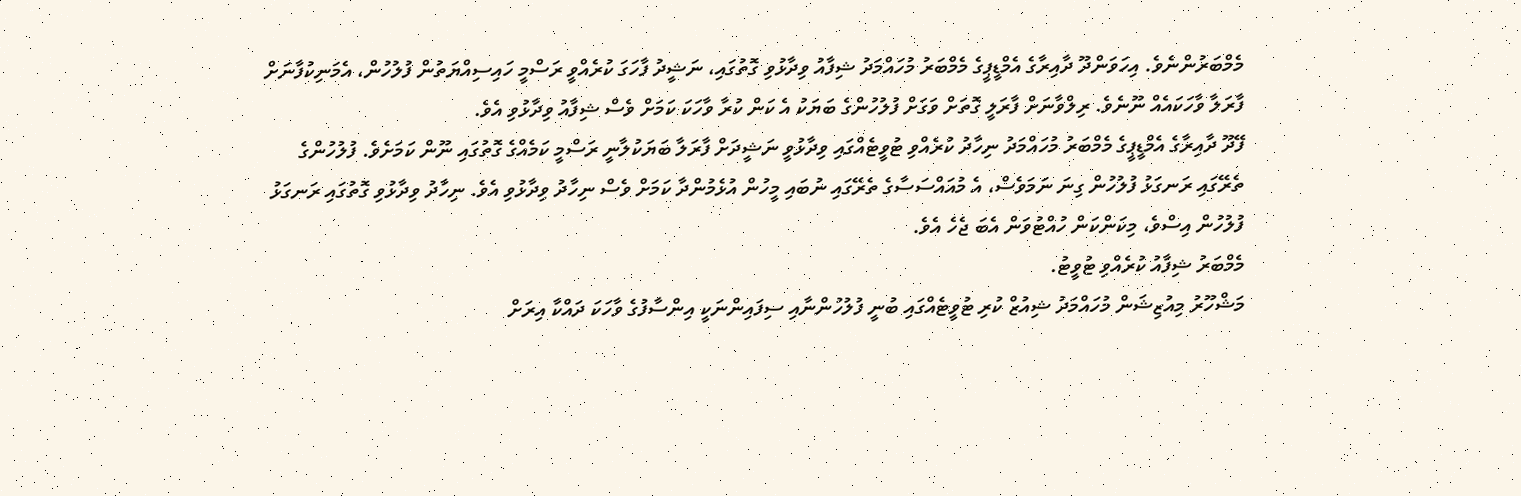މެމްބަރުންނެވެ. އިހަވަންދޫ ދާއިރާގެ އެމްޑީޕީގެ މެމްބަރު މުހައްމަދު ޝިފާއު ވިދާޅުވި ގޮތުގައި، ނަޝީދު ފާހަގަ ކުރެއްވީ ރަސްމީ ހައިސިއްޔަތުން ފުލުހުން، އެމަނިކުފާނަށް ފާރަލާ ވާހަކައެއް ނޫނެވެ. ރިލްވާނަށް ފާރަލީ ގޮތަށް ވަގަށް ފުލުހުންގެ ބަޔަކު އެ ކަން ކުރާ ވާހަކަ ކަމަށް ވެސް ޝިފާއު ވިދާޅުވި އެވެ.
ފޭދޫ ދާއިރާގެ އެމްޑީޕީގެ މެމްބަރު މުހައްމަދު ނިހާދު ކުރެއްވި ޓުވީޓެއްގައި ވިދާޅުވީ ނަޝީދަށް ފާރަލާ ބަޔަކުލާނީ ރަސްމީ ކަމެއްގެ ގޮތުގައި ނޫން ކަމަށެވެ. ފުލުހުންގެ ތެރޭގައި ރަނގަޅު ފުލުހުން ގިނަ ނަމަވެސް، އެ މުއައްސަސާގެ ތެރޭގައި ނުބައި މީހުން އުޅެމުންދާ ކަމަށް ވެސް ނިހާދު ވިދާޅުވި އެވެ. ނިހާދު ވިދާޅުވި ގޮތުގައި ރަނގަޅު ފުލުހުން އިސްވެ، މިކަންކަން ހުއްޓުވަން އެބަ ޖެހެ އެވެ.
މެމްބަރު ޝިފާއު ކުރެއްވި ޓުވީޓު.
މަޝްހޫރު މިއުޒިޝަން މުހައްމަދު ޝިއުޒް ކުރި ޓުވީޓެއްގައި ބުނީ ފުލުހުންނާއި ސިފައިންނަކީ އިންސާފުގެ ވާހަކަ ދައްކާ އިރަށް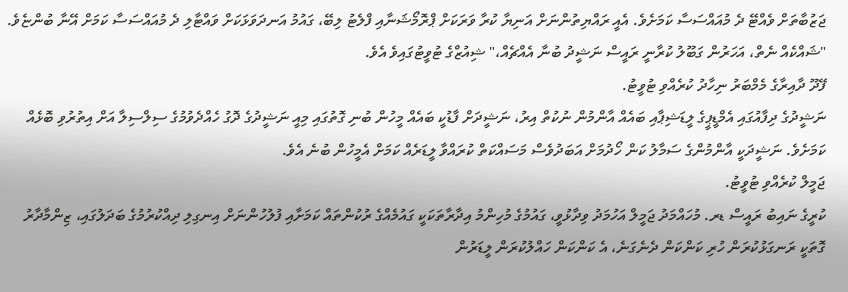ޖަޒުބާތަށް ވެއްޓޭ ދެ މުއައްސަސާ ކަމަށެވެ. އެއީ ރައްޔިތުންނަށް އަނިޔާ ކުރާ ވަރަކަށް ޕްރޮމޯޝަނާއި ފްލެޓު ލިބޭ، ގައުމު އަނދަވަޅަކަށް ވައްޓާލި ދެ މުއައްސަސާ ކަމަށް އޭނާ ބުންޏެވެ.
"ޝައްކެއް ނެތް، އަހަރުން ގަބޫލު ކުރާނީ ރައީސް ނަޝީދު ބުނާ އެއްޗެއް،" ޝިއުޒްގެ ޓުވީޓުގައިވެ އެވެ.
ފޭދޫ ދާއިރާގެ މެމްބަރު ނިހާދު ކުރެއްވި ޓުވީޓު.
ނަޝީދުގެ ދިފާއުގައި އެމްޑީޕީގެ ލީޑަޝިޕާއި ބައެއް އާންމުން ނުކުތް އިރު، ނަޝީދަށް ފާޑުކީ ބައެއް މީހުން ބުނި ގޮތުގައި މިއީ ނަޝީދުގެ ދޮގު ހެއްދެވުމުގެ ސިލްސިލާ އަށް އިތުރުވި ބޮޅެއް ކަމަށެވެ. ނަޝީދަކީ އާންމުންގެ ސަމާލު ކަން ހޯދުމަށް އަބަދުވެސް މަސައްކަތް ކުރައްވާ ލީޑަރެއް ކަމަށް އެމީހުން ބުނެ އެވެ.
ޖަމީލް ކުރެއްވި ޓުވީޓު.
ކުރީގެ ނައިބު ރައީސް ޑރ. މުހައްމަދު ޖަމީލް އަހުމަދު ވިދާޅުވީ، ގައުމުގެ މުހިންމު އިދާރާތަކަކީ ގައުމެއްގެ ރުކުންތައް ކަމަށާއި ފުލުހުންނަށް އިނގިލި ދިއްކުރުމުގެ ބަދަލުގައި، ޒިންމާދާރު ގޮތަކީ ރަނގަޅުކުރަން ހުރި ކަންކަން ދެނެގަނެ، އެ ކަންކަން ހައްލުކުރަން ލީޑަރުން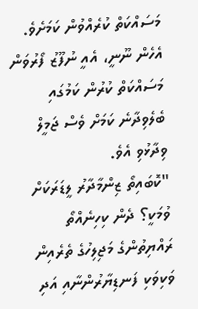މަސައްކަތް ކުރެއްވުން ކަމަށެވެ. އެހެން ނޫނީ، އެއީ ނުފޫޒު ފޯރުވަން މަސައްކަތް ކުރުން ކަމުގައި ބެލެވިދާނެ ކަމަށް ވެސް ޖަމީލް ވިދާޅުވި އެވެ.
"ކޮބައިތޯ ޒިންމާދާރު ލީޑަރަކަށް ވުމަކީ؟ ދެން ކިހިނެއްތޯ ރައްޔިތުންގެ މަޖިލިހުގެ ތެރެއިން ވަކިވަކި ފަނޑިޔާރުންނާއި އަދި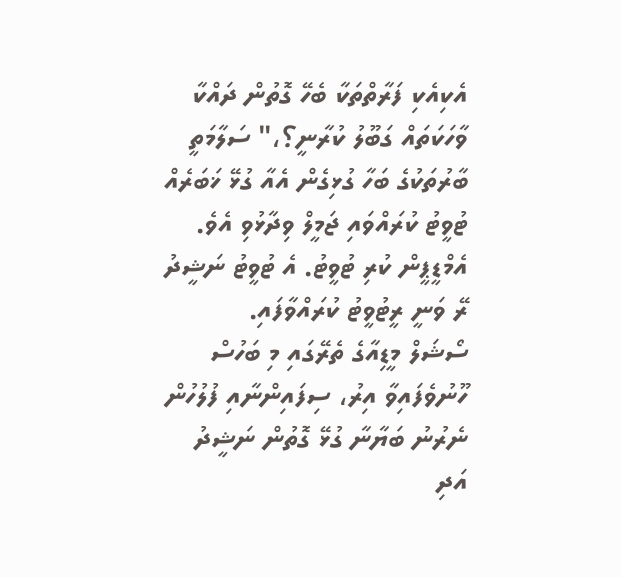އެކިއެކި ފަރާތްތަކާ ބެހޭ ގޮތުން ދައްކާ ވާހަކަތައް ގަބޫލު ކުރާނީ؟،" ސަލާމަތީ ބާރުތަކުގެ ބަހާ ގުޅިގެން އެއާ ގުޅޭ ޚަބަރެއް ޓުވީޓު ކުރައްވައި ޖަމީލް ވިދާޅުވި އެވެ.
އެމްޑީޕީން ކުރި ޓުވީޓު. އެ ޓުވީޓު ނަޝީދު ރޭ ވަނީ ރީޓުވީޓު ކުރައްވާފައި.
ސޯޝަލް މީޑިއާގެ ތެރޭގައި މި ބަހުސް ހޫނުވެފައިވާ އިރު، ސިފައިންނާއި ފުލުހުން ނެރުނު ބަޔާނާ ގުޅޭ ގޮތުން ނަޝީދު އަދި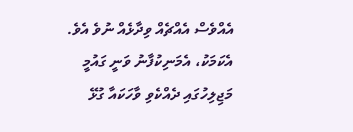އެއްވެސް އެއްޗެއް ވިދާޅެއް ނުވެ އެވެ. އެކަމަކު، އެމަނިކުފާނު ވަނީ ގައުމީ މަޖިލިހުގައި ދެއްކެވި ވާހަކައާ ގުޅޭ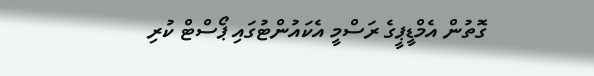ގޮތުން އެމްޑީޕީގެ ރަސްމީ އެކައުންޓުގައި ޕޯސްޓް ކުރި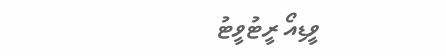ވީޑިއޯ ރީޓުވީޓު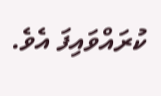ކުރައްވައިފަ އެވެ.